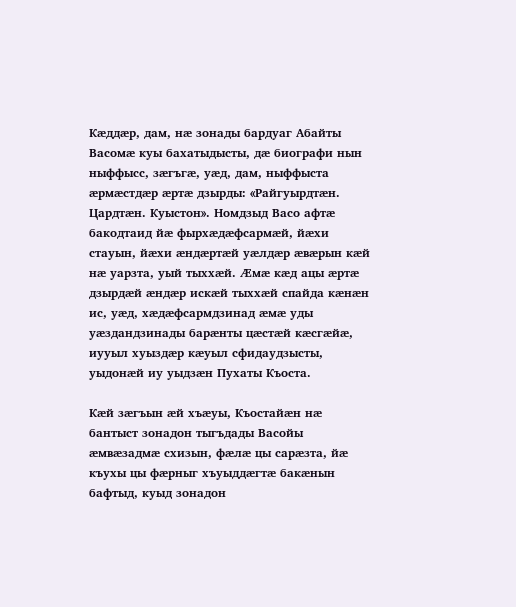Кӕддӕр, дам, нӕ зонады бардуаг Абайты Васомӕ куы бахатыдысты, дӕ биографи нын ныффысс, зӕгъгӕ, уӕд, дам, ныффыста ӕрмӕстдӕр ӕртӕ дзырды: «Райгуырдтӕн. Цардтӕн. Куыстон». Номдзыд Васо афтӕ бакодтаид йӕ фырхӕдӕфсармӕй, йӕхи стауын, йӕхи ӕндӕртӕй уӕлдӕр ӕвӕрын кӕй нӕ уарзта, уый тыххӕй. Æмӕ кӕд ацы ӕртӕ дзырдӕй ӕндӕр искӕй тыххӕй спайда кӕнӕн ис, уӕд, хӕдӕфсармдзинад ӕмӕ уды уӕздандзинады барӕнты цӕстӕй кӕсгӕйӕ, иууыл хуыздӕр кӕуыл сфидаудзысты, уыдонӕй иу уыдзӕн Пухаты Къоста.

Кӕй зӕгъын ӕй хъӕуы, Къостайӕн нӕ бантыст зонадон тыгъдады Васойы ӕмвӕзадмӕ схизын, фӕлӕ цы сарӕзта, йӕ къухы цы фӕрныг хъуыддӕгтӕ бакӕнын бафтыд, куыд зонадон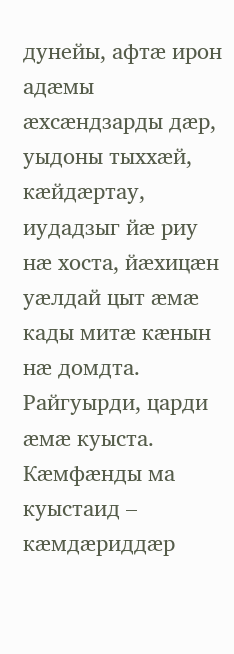дунейы, афтӕ ирон адӕмы ӕхсӕндзарды дӕр, уыдоны тыххӕй, кӕйдӕртау, иудадзыг йӕ риу нӕ хоста, йӕхицӕн уӕлдай цыт ӕмӕ кады митӕ кӕнын нӕ домдта. Райгуырди, царди ӕмӕ куыста. Кӕмфӕнды ма куыстаид – кӕмдӕриддӕр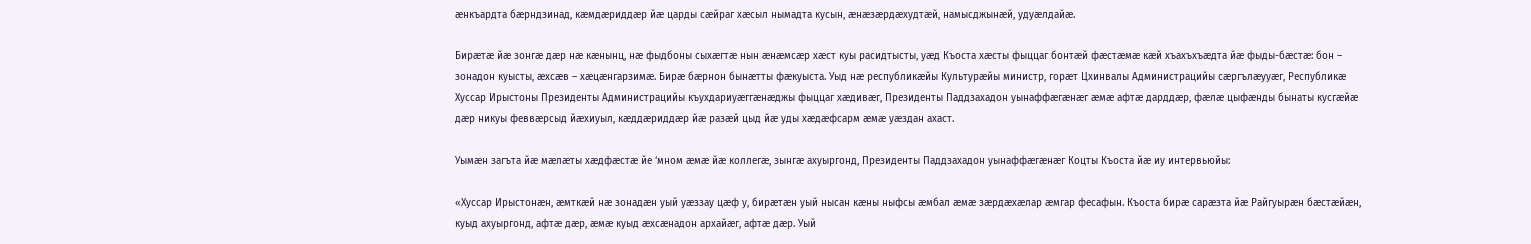ӕнкъардта бӕрндзинад, кӕмдӕриддӕр йӕ царды сӕйраг хӕсыл нымадта кусын, ӕнӕзӕрдӕхудтӕй, намысджынӕй, удуӕлдайӕ.

Бирӕтӕ йӕ зонгӕ дӕр нӕ кӕнынц, нӕ фыдбоны сыхӕгтӕ нын ӕнӕмсӕр хӕст куы расидтысты, уӕд Къоста хӕсты фыццаг бонтӕй фӕстӕмӕ кӕй хъахъхъӕдта йӕ фыды-бӕстӕ: бон – зонадон куысты, ӕхсӕв – хӕцӕнгарзимӕ. Бирӕ бӕрнон бынӕтты фӕкуыста. Уыд нӕ республикӕйы Культурӕйы министр, горӕт Цхинвалы Администрацийы сӕргълӕууӕг, Республикӕ Хуссар Ирыстоны Президенты Администрацийы къухдариуӕггӕнӕджы фыццаг хӕдивӕг, Президенты Паддзахадон уынаффӕгӕнӕг ӕмӕ афтӕ дарддӕр, фӕлӕ цыфӕнды бынаты кусгӕйӕ дӕр никуы феввӕрсыд йӕхиуыл, кӕддӕриддӕр йӕ разӕй цыд йӕ уды хӕдӕфсарм ӕмӕ уӕздан ахаст.

Уымӕн загъта йӕ мӕлӕты хӕдфӕстӕ йе ‘мном ӕмӕ йӕ коллегӕ, зынгӕ ахуыргонд, Президенты Паддзахадон уынаффӕгӕнӕг Коцты Къоста йӕ иу интервьюйы:

«Хуссар Ирыстонӕн, ӕмткӕй нӕ зонадӕн уый уӕззау цӕф у, бирӕтӕн уый нысан кӕны ныфсы ӕмбал ӕмӕ зӕрдӕхӕлар ӕмгар фесафын. Къоста бирӕ сарӕзта йӕ Райгуырӕн бӕстӕйӕн, куыд ахуыргонд, афтӕ дӕр, ӕмӕ куыд ӕхсӕнадон архайӕг, афтӕ дӕр. Уый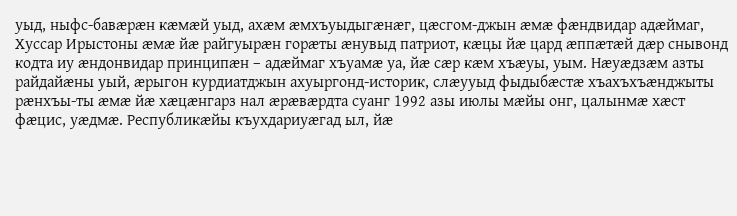уыд, ныфс-бавӕрӕн кӕмӕй уыд, ахӕм ӕмхъуыдыгӕнӕг, цӕсгом-джын ӕмӕ фӕндвидар адӕймаг, Хуссар Ирыстоны ӕмӕ йӕ райгуырӕн горӕты ӕнувыд патриот, кӕцы йӕ цард ӕппӕтӕй дӕр снывонд кодта иу ӕндонвидар принципӕн – адӕймаг хъуамӕ уа, йӕ сӕр кӕм хъӕуы, уым. Нӕуӕдзӕм азты райдайӕны уый, ӕрыгон курдиатджын ахуыргонд-историк, слӕууыд фыдыбӕстӕ хъахъхъӕнджыты рӕнхъы-ты ӕмӕ йӕ хӕцӕнгарз нал ӕрӕвӕрдта суанг 1992 азы июлы мӕйы онг, цалынмӕ хӕст фӕцис, уӕдмӕ. Республикӕйы къухдариуӕгад ыл, йӕ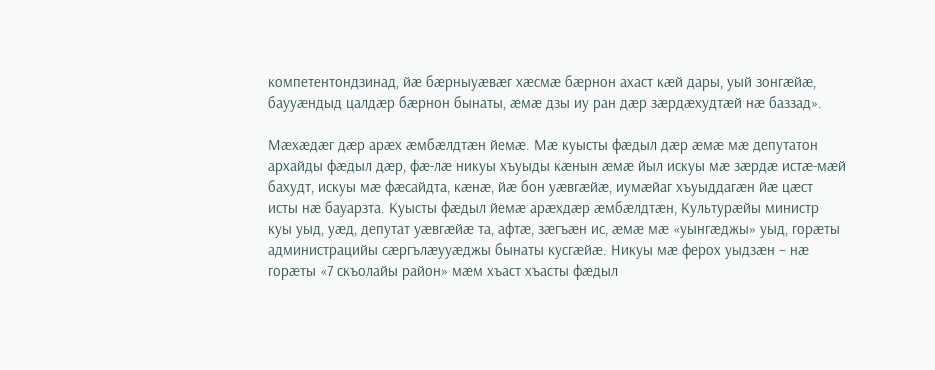компетентондзинад, йӕ бӕрныуӕвӕг хӕсмӕ бӕрнон ахаст кӕй дары, уый зонгӕйӕ, баууӕндыд цалдӕр бӕрнон бынаты, ӕмӕ дзы иу ран дӕр зӕрдӕхудтӕй нӕ баззад».

Мӕхӕдӕг дӕр арӕх ӕмбӕлдтӕн йемӕ. Мӕ куысты фӕдыл дӕр ӕмӕ мӕ депутатон архайды фӕдыл дӕр, фӕ-лӕ никуы хъуыды кӕнын ӕмӕ йыл искуы мӕ зӕрдӕ истӕ-мӕй бахудт, искуы мӕ фӕсайдта, кӕнӕ, йӕ бон уӕвгӕйӕ, иумӕйаг хъуыддагӕн йӕ цӕст исты нӕ бауарзта. Куысты фӕдыл йемӕ арӕхдӕр ӕмбӕлдтӕн, Культурӕйы министр куы уыд, уӕд, депутат уӕвгӕйӕ та, афтӕ, зӕгъӕн ис, ӕмӕ мӕ «уынгӕджы» уыд, горӕты администрацийы сӕргълӕууӕджы бынаты кусгӕйӕ. Никуы мӕ ферох уыдзӕн – нӕ горӕты «7 скъолайы район» мӕм хъаст хъасты фӕдыл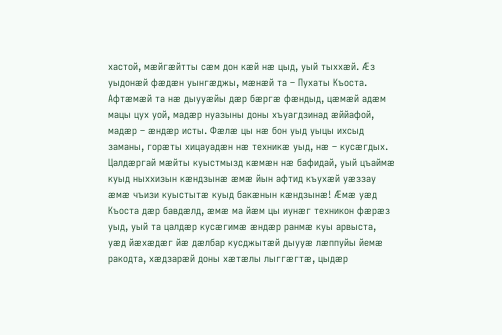хастой, мӕйгӕйтты сӕм дон кӕй нӕ цыд, уый тыххӕй. Ӕз уыдонӕй фӕдӕн уынгӕджы, мӕнӕй та – Пухаты Къоста. Афтӕмӕй та нӕ дыууӕйы дӕр бӕргӕ фӕндыд, цӕмӕй адӕм мацы цух уой, мадӕр нуазыны доны хъуагдзинад ӕййафой, мадӕр – ӕндӕр исты. Фӕлӕ цы нӕ бон уыд уыцы ихсыд заманы, горӕты хицауадӕн нӕ техникӕ уыд, нӕ – кусӕгдых. Цалдӕргай мӕйты куыстмызд кӕмӕн нӕ бафидай, уый цъаймӕ куыд ныххизын кӕндзынӕ ӕмӕ йын афтид къухӕй уӕззау ӕмӕ чъизи куыстытӕ куыд бакӕнын кӕндзынӕ! Æмӕ уӕд Къоста дӕр бавдӕлд, ӕмӕ ма йӕм цы иунӕг техникон фӕрӕз уыд, уый та цалдӕр кусӕгимӕ ӕндӕр ранмӕ куы арвыста, уӕд йӕхӕдӕг йӕ дӕлбар кусджытӕй дыууӕ лӕппуйы йемӕ ракодта, хӕдзарӕй доны хӕтӕлы лыггӕгтӕ, цыдӕр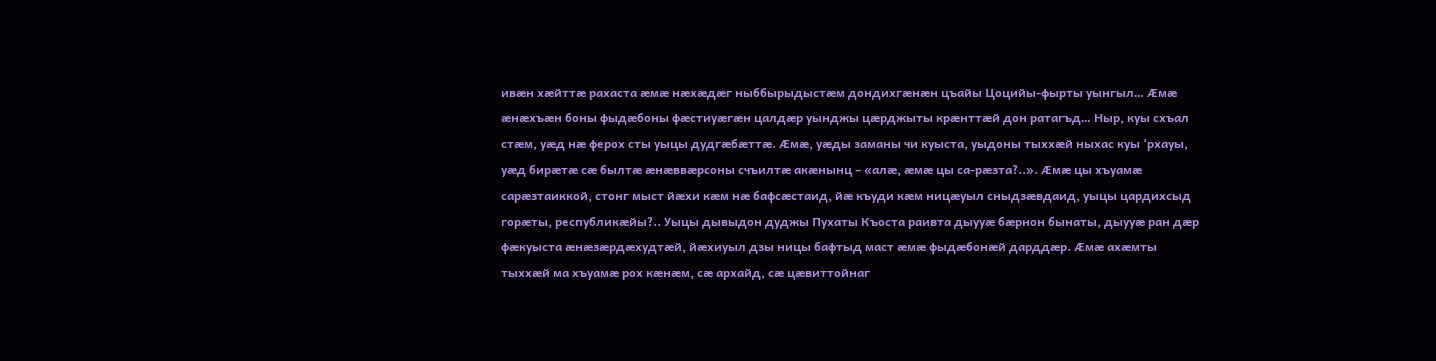ивӕн хӕйттӕ рахаста ӕмӕ нӕхӕдӕг ныббырыдыстӕм дондихгӕнӕн цъайы Цоцийы-фырты уынгыл… Æмӕ ӕнӕхъӕн боны фыдӕбоны фӕстиуӕгӕн цалдӕр уынджы цӕрджыты крӕнттӕй дон ратагъд… Ныр, куы схъал стӕм, уӕд нӕ ферох сты уыцы дудгӕбӕттӕ. Æмӕ, уӕды заманы чи куыста, уыдоны тыххӕй ныхас куы ‘рхауы, уӕд бирӕтӕ сӕ былтӕ ӕнӕввӕрсоны счъилтӕ акӕнынц – «алӕ, ӕмӕ цы са-рӕзта?..». Æмӕ цы хъуамӕ сарӕзтаиккой, стонг мыст йӕхи кӕм нӕ бафсӕстаид, йӕ къуди кӕм ницӕуыл сныдзӕвдаид, уыцы цардихсыд горӕты, республикӕйы?.. Уыцы дывыдон дуджы Пухаты Къоста раивта дыууӕ бӕрнон бынаты, дыууӕ ран дӕр фӕкуыста ӕнӕзӕрдӕхудтӕй, йӕхиуыл дзы ницы бафтыд маст ӕмӕ фыдӕбонӕй дарддӕр. Æмӕ ахӕмты тыххӕй ма хъуамӕ рох кӕнӕм, сӕ архайд, сӕ цӕвиттойнаг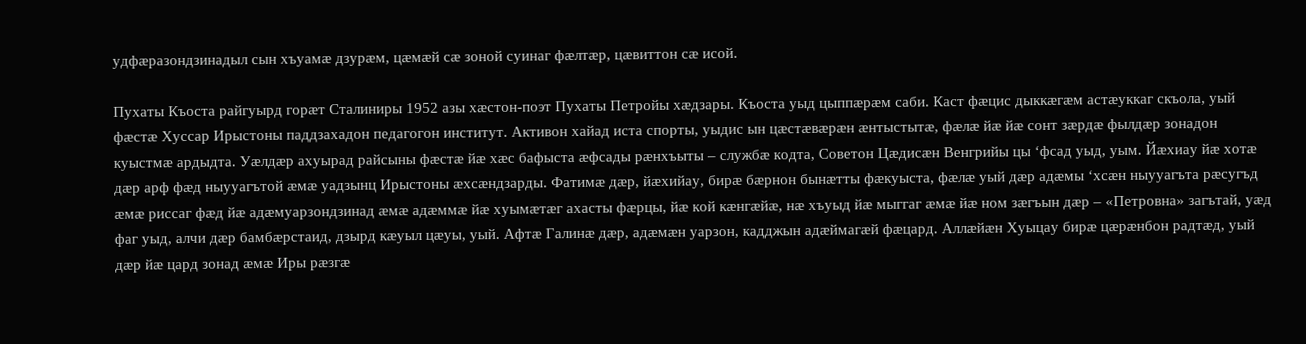удфӕразондзинадыл сын хъуамӕ дзурӕм, цӕмӕй сӕ зоной суинаг фӕлтӕр, цӕвиттон сӕ исой.

Пухаты Къоста райгуырд горӕт Сталиниры 1952 азы хӕстон-поэт Пухаты Петройы хӕдзары. Къоста уыд цыппӕрӕм саби. Каст фӕцис дыккӕгӕм астӕуккаг скъола, уый фӕстӕ Хуссар Ирыстоны паддзахадон педагогон институт. Активон хайад иста спорты, уыдис ын цӕстӕвӕрӕн ӕнтыстытӕ, фӕлӕ йӕ йӕ сонт зӕрдӕ фылдӕр зонадон куыстмӕ ардыдта. Уӕлдӕр ахуырад райсыны фӕстӕ йӕ хӕс бафыста ӕфсады рӕнхъыты – службӕ кодта, Советон Цӕдисӕн Венгрийы цы ‘фсад уыд, уым. Йӕхиау йӕ хотӕ дӕр арф фӕд ныууагътой ӕмӕ уадзынц Ирыстоны ӕхсӕндзарды. Фатимӕ дӕр, йӕхийау, бирӕ бӕрнон бынӕтты фӕкуыста, фӕлӕ уый дӕр адӕмы ‘хсӕн ныууагъта рӕсугъд ӕмӕ риссаг фӕд йӕ адӕмуарзондзинад ӕмӕ адӕммӕ йӕ хуымӕтӕг ахасты фӕрцы, йӕ кой кӕнгӕйӕ, нӕ хъуыд йӕ мыггаг ӕмӕ йӕ ном зӕгъын дӕр – «Петровна» загътай, уӕд фаг уыд, алчи дӕр бамбӕрстаид, дзырд кӕуыл цӕуы, уый. Афтӕ Галинӕ дӕр, адӕмӕн уарзон, кадджын адӕймагӕй фӕцард. Аллӕйӕн Хуыцау бирӕ цӕрӕнбон радтӕд, уый дӕр йӕ цард зонад ӕмӕ Иры рӕзгӕ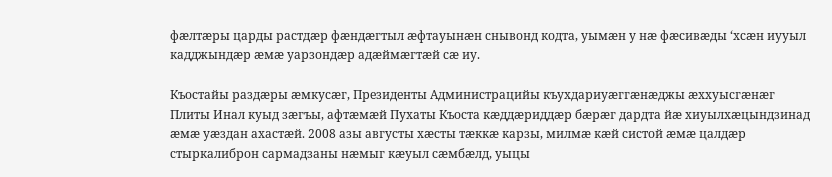фӕлтӕры царды растдӕр фӕндӕгтыл ӕфтауынӕн снывонд кодта, уымӕн у нӕ фӕсивӕды ‘хсӕн иууыл кадджындӕр ӕмӕ уарзондӕр адӕймӕгтӕй сӕ иу.

Къостайы раздӕры ӕмкусӕг, Президенты Администрацийы къухдариуӕггӕнӕджы ӕххуысгӕнӕг Плиты Инал куыд зӕгъы, афтӕмӕй Пухаты Къоста кӕддӕриддӕр бӕрӕг дардта йӕ хиуылхӕцындзинад ӕмӕ уӕздан ахастӕй. 2008 азы августы хӕсты тӕккӕ карзы, милмӕ кӕй систой ӕмӕ цалдӕр стыркалиброн сармадзаны нӕмыг кӕуыл сӕмбӕлд, уыцы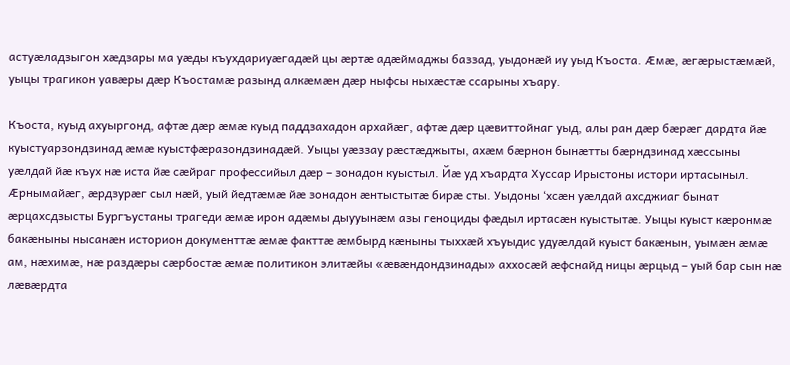астуӕладзыгон хӕдзары ма уӕды къухдариуӕгадӕй цы ӕртӕ адӕймаджы баззад, уыдонӕй иу уыд Къоста. Æмӕ, ӕгӕрыстӕмӕй, уыцы трагикон уавӕры дӕр Къостамӕ разынд алкӕмӕн дӕр ныфсы ныхӕстӕ ссарыны хъару.

Къоста, куыд ахуыргонд, афтӕ дӕр ӕмӕ куыд паддзахадон архайӕг, афтӕ дӕр цӕвиттойнаг уыд, алы ран дӕр бӕрӕг дардта йӕ куыстуарзондзинад ӕмӕ куыстфӕразондзинадӕй. Уыцы уӕззау рӕстӕджыты, ахӕм бӕрнон бынӕтты бӕрндзинад хӕссыны уӕлдай йӕ къух нӕ иста йӕ сӕйраг профессийыл дӕр – зонадон куыстыл. Йӕ уд хъардта Хуссар Ирыстоны истори иртасыныл. Æрнымайӕг, ӕрдзурӕг сыл нӕй, уый йедтӕмӕ йӕ зонадон ӕнтыстытӕ бирӕ сты. Уыдоны ‘хсӕн уӕлдай ахсджиаг бынат ӕрцахсдзысты Бургъустаны трагеди ӕмӕ ирон адӕмы дыууынӕм азы геноциды фӕдыл иртасӕн куыстытӕ. Уыцы куыст кӕронмӕ бакӕныны нысанӕн историон документтӕ ӕмӕ факттӕ ӕмбырд кӕныны тыххӕй хъуыдис удуӕлдай куыст бакӕнын, уымӕн ӕмӕ ам, нӕхимӕ, нӕ раздӕры сӕрбостӕ ӕмӕ политикон элитӕйы «ӕвӕндондзинады» аххосӕй ӕфснайд ницы ӕрцыд – уый бар сын нӕ лӕвӕрдта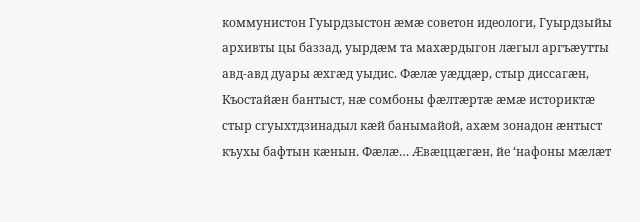коммунистон Гуырдзыстон ӕмӕ советон идеологи, Гуырдзыйы архивты цы баззад, уырдӕм та махӕрдыгон лӕгыл аргъӕутты авд-авд дуары ӕхгӕд уыдис. Фӕлӕ уӕддӕр, стыр диссагӕн, Къостайӕн бантыст, нӕ сомбоны фӕлтӕртӕ ӕмӕ историктӕ стыр сгуыхтдзинадыл кӕй банымайой, ахӕм зонадон ӕнтыст къухы бафтын кӕнын. Фӕлӕ… Æвӕццӕгӕн, йе ‘нафоны мӕлӕт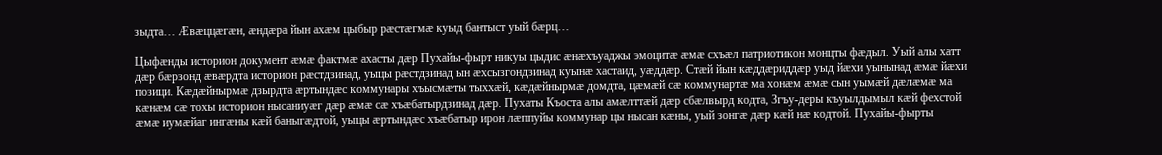зыдта… Æвӕццӕгӕн, ӕндӕра йын ахӕм цыбыр рӕстӕгмӕ куыд бантыст уый бӕрц…

Цыфӕнды историон документ ӕмӕ фактмӕ ахасты дӕр Пухайы-фырт никуы цыдис ӕнӕхъуаджы эмоцитӕ ӕмӕ схъӕл патриотикон монцты фӕдыл. Уый алы хатт дӕр бӕрзонд ӕвӕрдта историон рӕстдзинад, уыцы рӕстдзинад ын ӕхсызгондзинад куынӕ хастаид, уӕддӕр. Стӕй йын кӕддӕриддӕр уыд йӕхи уынынад ӕмӕ йӕхи позици. Кӕдӕйнырмӕ дзырдта ӕртындӕс коммунары хъысмӕты тыххӕй, кӕдӕйнырмӕ домдта, цӕмӕй сӕ коммунартӕ ма хонӕм ӕмӕ сын уымӕй дӕлӕмӕ ма кӕнӕм сӕ тохы историон нысаниуӕг дӕр ӕмӕ сӕ хъӕбатырдзинад дӕр. Пухаты Къоста алы амӕлттӕй дӕр сбӕлвырд кодта, Згъу-деры къуылдымыл кӕй фехстой ӕмӕ иумӕйаг ингӕны кӕй баныгӕдтой, уыцы ӕртындӕс хъӕбатыр ирон лӕппуйы коммунар цы нысан кӕны, уый зонгӕ дӕр кӕй нӕ кодтой. Пухайы-фырты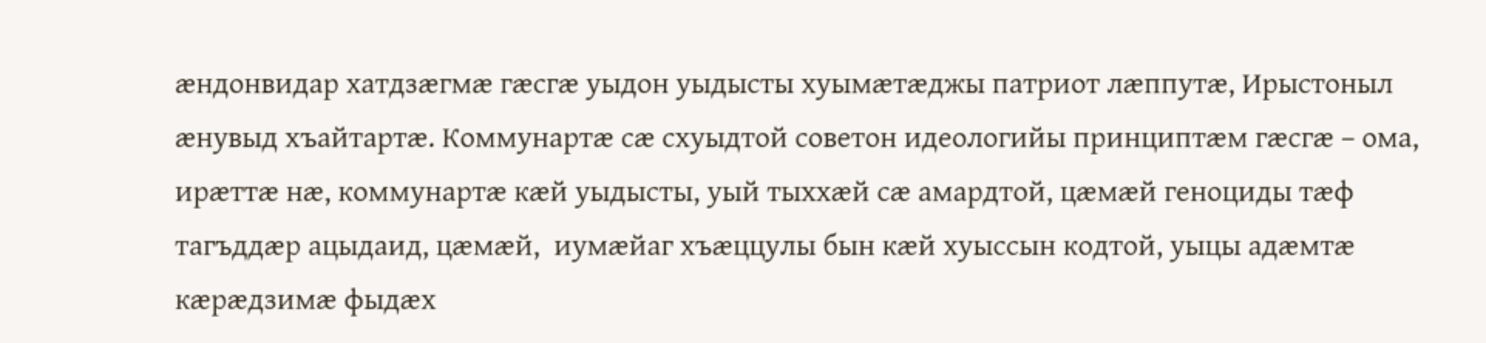ӕндонвидар хатдзӕгмӕ гӕсгӕ уыдон уыдысты хуымӕтӕджы патриот лӕппутӕ, Ирыстоныл ӕнувыд хъайтартӕ. Коммунартӕ сӕ схуыдтой советон идеологийы принциптӕм гӕсгӕ – ома, ирӕттӕ нӕ, коммунартӕ кӕй уыдысты, уый тыххӕй сӕ амардтой, цӕмӕй геноциды тӕф тагъддӕр ацыдаид, цӕмӕй,  иумӕйаг хъӕццулы бын кӕй хуыссын кодтой, уыцы адӕмтӕ кӕрӕдзимӕ фыдӕх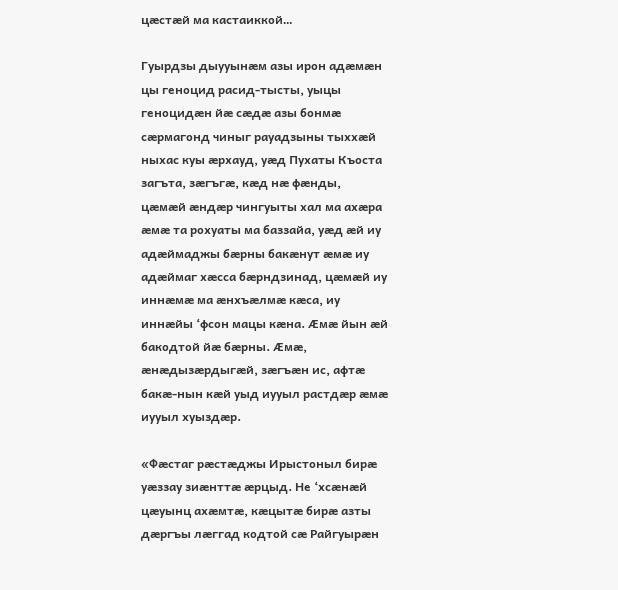цӕстӕй ма кастаиккой…

Гуырдзы дыууынӕм азы ирон адӕмӕн цы геноцид расид-тысты, уыцы геноцидӕн йӕ сӕдӕ азы бонмӕ сӕрмагонд чиныг рауадзыны тыххӕй ныхас куы ӕрхауд, уӕд Пухаты Къоста загъта, зӕгъгӕ, кӕд нӕ фӕнды, цӕмӕй ӕндӕр чингуыты хал ма ахӕра ӕмӕ та рохуаты ма баззайа, уӕд ӕй иу адӕймаджы бӕрны бакӕнут ӕмӕ иу адӕймаг хӕсса бӕрндзинад, цӕмӕй иу иннӕмӕ ма ӕнхъӕлмӕ кӕса, иу иннӕйы ‘фсон мацы кӕна. Æмӕ йын ӕй бакодтой йӕ бӕрны. Æмӕ, ӕнӕдызӕрдыгӕй, зӕгъӕн ис, афтӕ бакӕ-нын кӕй уыд иууыл растдӕр ӕмӕ иууыл хуыздӕр.

«Фӕстаг рӕстӕджы Ирыстоныл бирӕ уӕззау зиӕнттӕ ӕрцыд. Не ‘хсӕнӕй цӕуынц ахӕмтӕ, кӕцытӕ бирӕ азты дӕргъы лӕггад кодтой сӕ Райгуырӕн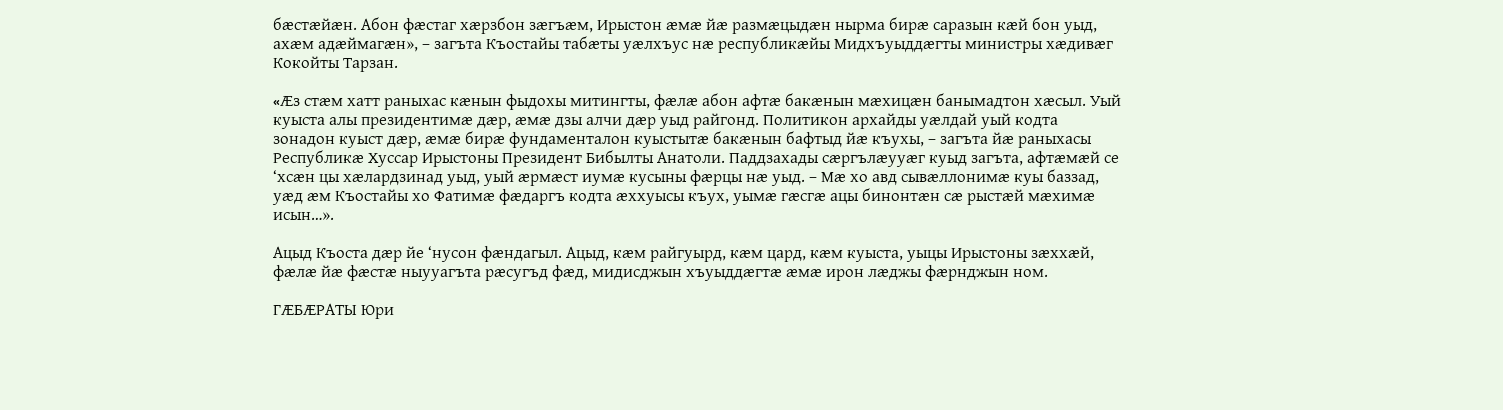бӕстӕйӕн. Абон фӕстаг хӕрзбон зӕгъӕм, Ирыстон ӕмӕ йӕ размӕцыдӕн нырма бирӕ саразын кӕй бон уыд, ахӕм адӕймагӕн», – загъта Къостайы табӕты уӕлхъус нӕ республикӕйы Мидхъуыддӕгты министры хӕдивӕг Кокойты Тарзан.

«Æз стӕм хатт раныхас кӕнын фыдохы митингты, фӕлӕ абон афтӕ бакӕнын мӕхицӕн банымадтон хӕсыл. Уый куыста алы президентимӕ дӕр, ӕмӕ дзы алчи дӕр уыд райгонд. Политикон архайды уӕлдай уый кодта зонадон куыст дӕр, ӕмӕ бирӕ фундаменталон куыстытӕ бакӕнын бафтыд йӕ къухы, – загъта йӕ раныхасы Республикӕ Хуссар Ирыстоны Президент Бибылты Анатоли. Паддзахады сӕргълӕууӕг куыд загъта, афтӕмӕй се ‘хсӕн цы хӕлардзинад уыд, уый ӕрмӕст иумӕ кусыны фӕрцы нӕ уыд. – Мӕ хо авд сывӕллонимӕ куы баззад, уӕд ӕм Къостайы хо Фатимӕ фӕдаргъ кодта ӕххуысы къух, уымӕ гӕсгӕ ацы бинонтӕн сӕ рыстӕй мӕхимӕ исын…».

Ацыд Къоста дӕр йе ‘нусон фӕндагыл. Ацыд, кӕм райгуырд, кӕм цард, кӕм куыста, уыцы Ирыстоны зӕххӕй, фӕлӕ йӕ фӕстӕ ныууагъта рӕсугъд фӕд, мидисджын хъуыддӕгтӕ ӕмӕ ирон лӕджы фӕрнджын ном.

ГÆБÆРАТЫ Юри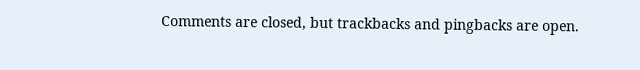Comments are closed, but trackbacks and pingbacks are open.